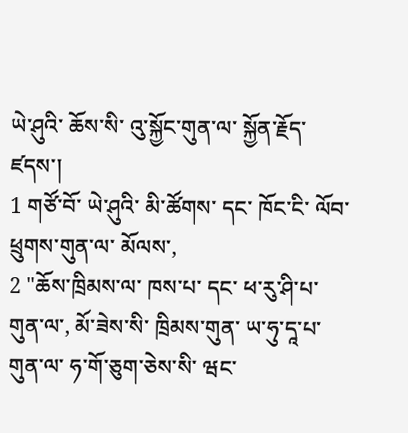ཡེ་ཤུའི་ ཆོས་སི་ འུ་སྐྱོང་གུན་ལ་ སྐྱོན་རྗོད་ ཛདས་།
1 གཙོ་བོ་ ཡེ་ཤུའི་ མི་ཚོགས་ དང་ ཁོང་ངི་ ལོབ་ཕྲུགས་གུན་ལ་ མོལས་,
2 "ཆོས་ཁྲིམས་ལ་ ཁས་པ་ དང་ ཕ་རུ་ཤི་པ་ གུན་ལ་, མོ་ཟེས་སི་ ཁྲིམས་གུན་ ཡ་ཧུ་དཱ་པ་གུན་ལ་ ཧ་གོ་ཅུག་ཅེས་སི་ ཝང་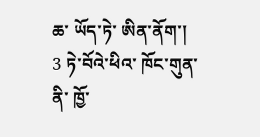ཆ་ ཡོད་ཏེ་ ཨིན་ནོག་།
3 ཏེ་བོའེ་ཕིའ་ ཁོང་གུན་ནི་ ཁྱོ་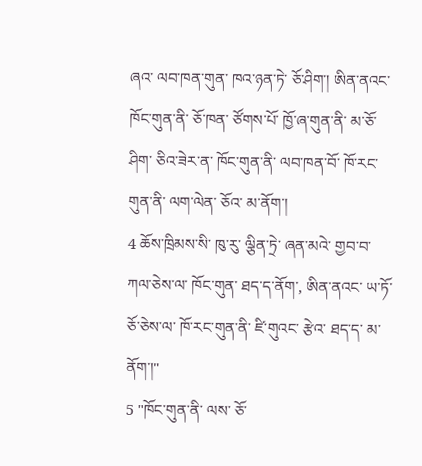ཞའ་ ལབ་ཁན་གུན་ ཁའ་ཉན་ཏེ་ ཅོ་ཤིག་། ཨིན་ནའང་ ཁོང་གུན་ནི་ ཅོ་ཁན་ ཙོགས་པོ་ ཁྱོ་ཞ་གུན་ནི་ མ་ཅོ་ཤིག་ ཅིའ་ཟེར་ན་ ཁོང་གུན་ནི་ ལབ་ཁན་བོ་ ཁོ་རང་གུན་ནི་ ལག་ལེན་ ཅོའ་ མ་ནོག་།
4 ཆོས་ཁྲིམས་སི་ ཁུ་རུ་ ལྕིན་ཏྲེ་ ཞན་མའེ་ གྱབ་བ་ ཀལ་ཅེས་ལ་ ཁོང་གུན་ ཐད་ད་ནོག་, ཨིན་ནའང་ ཡ་ཏོ་ ཅོ་ཅེས་ལ་ ཁོ་རང་གུན་ནི་ ཛི་གུའང་ རྩེའ་ ཐད་ད་ མ་ནོག་།"
5 "ཁོང་གུན་ནི་ ལས་ ཅོ་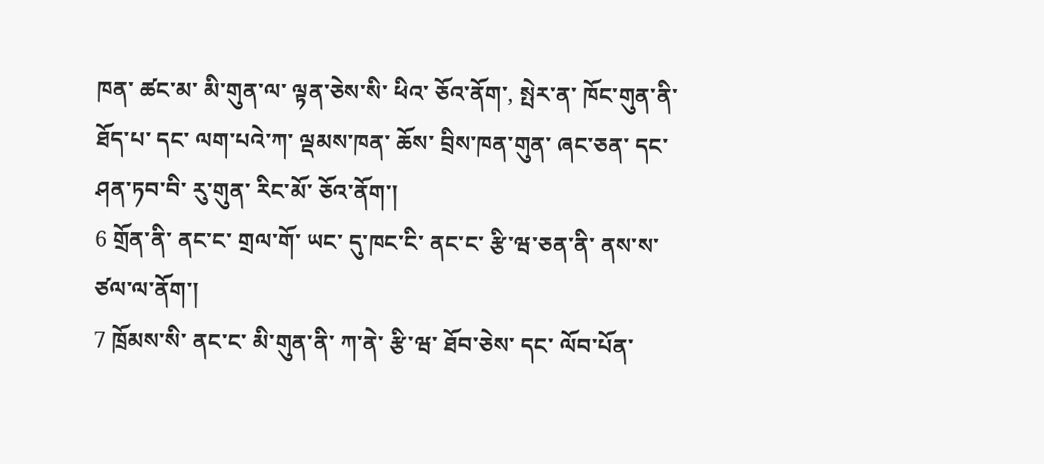ཁན་ ཚང་མ་ མི་གུན་ལ་ ལྟན་ཅེས་སི་ ཕིའ་ ཅོའ་ནོག་, སྤེར་ན་ ཁོང་གུན་ནི་ ཐོད་པ་ དང་ ལག་པའེ་ཀ་ ལྡམས་ཁན་ ཆོས་ བྲིས་ཁན་གུན་ ཞང་ཅན་ དང་ ཤན་ཏབ་བི་ རུ་གུན་ རིང་མོ་ ཅོའ་ནོག་།
6 གྲོན་ནི་ ནང་ང་ གྲལ་གོ་ ཡང་ དུ་ཁང་ངི་ ནང་ང་ རྩི་ཝ་ཅན་ནི་ ནས་ས་ ཙལ་ལ་ནོག་།
7 ཁྲོམས་སི་ ནང་ང་ མི་གུན་ནི་ ཀ་ནེ་ རྩི་ཝ་ ཐོབ་ཅེས་ དང་ ལོབ་པོན་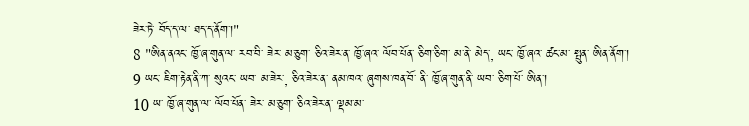ཟེར་ཏེ་ བོད་ད་ལ་ ཐད་ད་ནོག་།"
8 "ཨིན་ནའང་ ཁྱོ་ཞ་གུན་ལ་ རབ་བི་ ཟེར་ མ་ཅུག་ ཅིའ་ཟེར་ན་ ཁྱོ་ཞའ་ ལོབ་པོན་ ཅིག་ཅིག་ མ་ནེ་ མེད་, ཡང་ ཁྱོ་ཞའ་ ཚང་མ་ སྤུན་ ཨིན་ནོག་།
9 ཡང་ ཇིག་རྟེན་ནི་ཀ་ སུའང་ ཡབ་ མ་ཟེར་, ཅིའ་ཟེར་ན་ ནམ་ཁའ་ ཞུགས་ཁན་བོ་ ནི་ ཁྱོ་ཞ་གུན་ནི་ ཡབ་ ཅིག་པོ་ ཨིན་།
10 ཡ་ ཁྱོ་ཞ་གུན་ལ་ ལོབ་པོན་ ཟེར་ མ་ཅུག་ ཅིའ་ཟེར་ན་ ལྡམ་མ་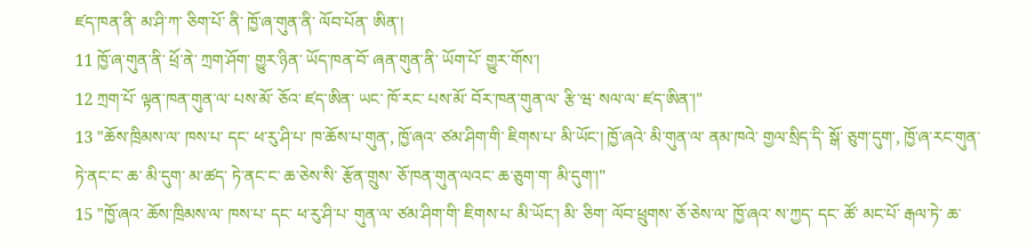ཛད་ཁན་ནི་ མ་ཤི་ཀ་ ཅིག་པོ་ ནི་ ཁྱོ་ཞ་གུན་ནི་ ལོབ་པོན་ ཨིན་།
11 ཁྱོ་ཞ་གུན་ནི་ ཕྲོ་ནེ་ ཀྲག་ཤོག་ གྱུར་ཉིན་ ཡོད་ཁན་བོ་ ཞན་གུན་ནི་ ཡོག་པོ་ གྱུར་གོས་།
12 ཀྲག་པོ་ ལྟན་ཁན་གུན་ལ་ པས་མོ་ ཅོའ་ ཛད་ཨིན་ ཡང་ ཁོ་རང་ པས་མོ་ བོར་ཁན་གུན་ལ་ རྩི་ཝ་ སལ་ལ་ ཛད་ཨིན་།"
13 "ཆོས་ཁྲིམས་ལ་ ཁས་པ་ དང་ ཕ་རུ་ཤི་པ་ ཁ་ཆོས་པ་གུན་, ཁྱོ་ཞའ་ ཙམ་ཤིག་གི་ ཇིགས་པ་ མི་ཡོང་། ཁྱོ་ཞའེ་ མི་གུན་ལ་ ནམ་ཁའེ་ གྱལ་སྲིད་དི་ སྒོ་ ཅུག་དུག་, ཁྱོ་ཞ་རང་གུན་ ཏེ་ནང་ང་ ཆ་ མི་དུག་ མ་ཚད་ ཏེ་ནང་ང་ ཆ་ཅེས་སི་ རྩོན་གྲུས་ ཅོ་ཁན་གུན་ལའང་ ཆ་ཅུག་ག་ མི་དུག་།"
15 "ཁྱོ་ཞའ་ ཆོས་ཁྲིམས་ལ་ ཁས་པ་ དང་ ཕ་རུ་ཤི་པ་ གུན་ལ་ ཙམ་ཤིག་གི་ ཇིགས་པ་ མི་ཡོང་། མི་ ཅིག་ ལོབ་ཕྲུགས་ ཅོ་ཅེས་ལ་ ཁྱོ་ཞའ་ ས་ཀྱད་ དང་ ཚོ་ མང་པོ་ རྒལ་ཏེ་ ཆ་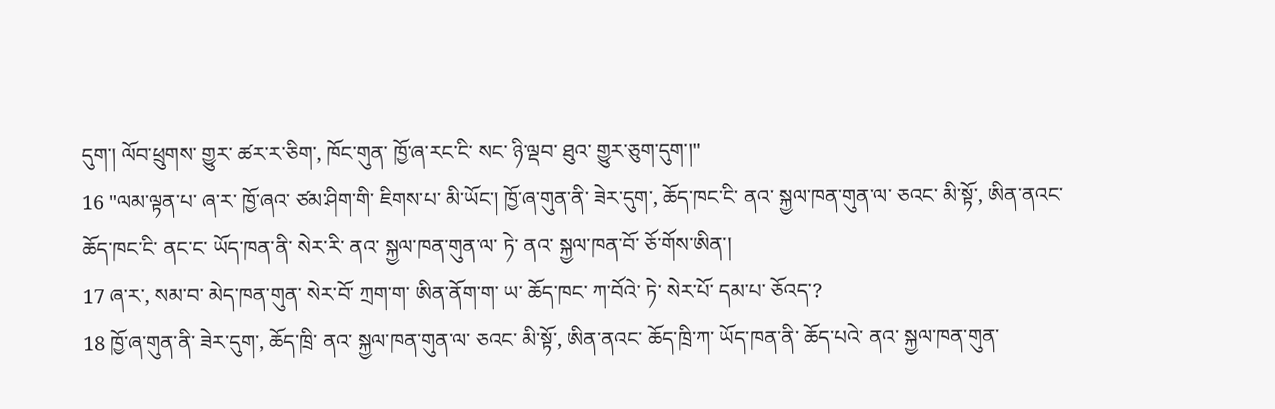དུག་། ལོབ་ཕྲུགས་ གྱུར་ ཚར་ར་ཅིག་, ཁོང་གུན་ ཁྱོ་ཞ་རང་ངི་ སང་ ཉི་ལྡབ་ ཐུའ་ གྱུར་ཅུག་དུག་།"
16 "ལམ་ལྟན་པ་ ཞ་ར་ ཁྱོ་ཞའ་ ཙམ་ཤིག་གི་ ཇིགས་པ་ མི་ཡོང་། ཁྱོ་ཞ་གུན་ནི་ ཟེར་དུག་, ཆོད་ཁང་ངི་ ནའ་ སྐྱལ་ཁན་གུན་ལ་ ཅའང་ མི་སྟོ་, ཨིན་ནའང་ ཆོད་ཁང་ངི་ ནང་ང་ ཡོད་ཁན་ནི་ སེར་རི་ ནའ་ སྐྱལ་ཁན་གུན་ལ་ ཏེ་ ནའ་ སྐྱལ་ཁན་བོ་ ཅོ་གོས་ཨིན་།
17 ཞ་ར་, སམ་བ་ མེད་ཁན་གུན་ སེར་བོ་ ཀྲག་ག་ ཨིན་ནོག་ག་ ཡ་ ཆོད་ཁང་ ཀ་བོའེ་ ཏེ་ སེར་པོ་ དམ་པ་ ཅོའད་?
18 ཁྱོ་ཞ་གུན་ནི་ ཟེར་དུག་, ཆོད་ཁྲི་ ནའ་ སྐྱལ་ཁན་གུན་ལ་ ཅའང་ མི་སྟོ་, ཨིན་ནའང་ ཆོད་ཁྲི་ཀ་ ཡོད་ཁན་ནི་ ཆོད་པའེ་ ནའ་ སྐྱལ་ཁན་གུན་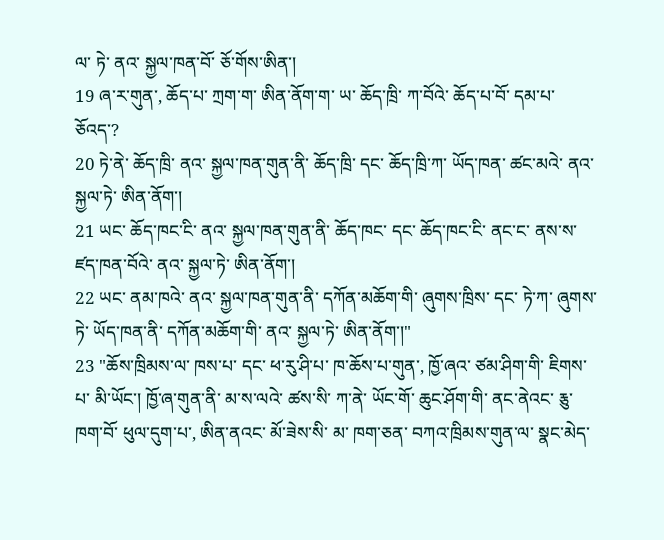ལ་ ཏེ་ ནའ་ སྐྱལ་ཁན་བོ་ ཅོ་གོས་ཨིན་།
19 ཞ་ར་གུན་, ཆོད་པ་ ཀྲག་ག་ ཨིན་ནོག་ག་ ཡ་ ཆོད་ཁྲི་ ཀ་བོའེ་ ཆོད་པ་བོ་ དམ་པ་ ཅོའད་?
20 ཏེ་ནེ་ ཆོད་ཁྲི་ ནའ་ སྐྱལ་ཁན་གུན་ནི་ ཆོད་ཁྲི་ དང་ ཆོད་ཁྲི་ཀ་ ཡོད་ཁན་ ཚང་མའེ་ ནའ་ སྐྱལ་ཏེ་ ཨིན་ནོག་།
21 ཡང་ ཆོད་ཁང་ངི་ ནའ་ སྐྱལ་ཁན་གུན་ནི་ ཆོད་ཁང་ དང་ ཆོད་ཁང་ངི་ ནང་ང་ ནས་ས་ ཛད་ཁན་བོའེ་ ནའ་ སྐྱལ་ཏེ་ ཨིན་ནོག་།
22 ཡང་ ནམ་ཁའེ་ ནའ་ སྐྱལ་ཁན་གུན་ནི་ དཀོན་མཆོག་གི་ ཞུགས་ཁྲིས་ དང་ ཏེ་ཀ་ ཞུགས་ཏེ་ ཡོད་ཁན་ནི་ དཀོན་མཆོག་གི་ ནའ་ སྐྱལ་ཏེ་ ཨིན་ནོག་།"
23 "ཆོས་ཁྲིམས་ལ་ ཁས་པ་ དང་ ཕ་རུ་ཤི་པ་ ཁ་ཆོས་པ་གུན་, ཁྱོ་ཞའ་ ཙམ་ཤིག་གི་ ཇིགས་པ་ མི་ཡོང་། ཁྱོ་ཞ་གུན་ནི་ མ་ས་ལའེ་ ཚས་སི་ ཀ་ནེ་ ཡོང་གོ་ ཆུང་ཤོག་གི་ ནང་ནེའང་ རྕུ་ཁག་བོ་ ཕུལ་དུག་པ་, ཨིན་ནའང་ མོ་ཟེས་སི་ མ་ ཁག་ཅན་ བཀའ་ཁྲིམས་གུན་ལ་ སྣང་མེད་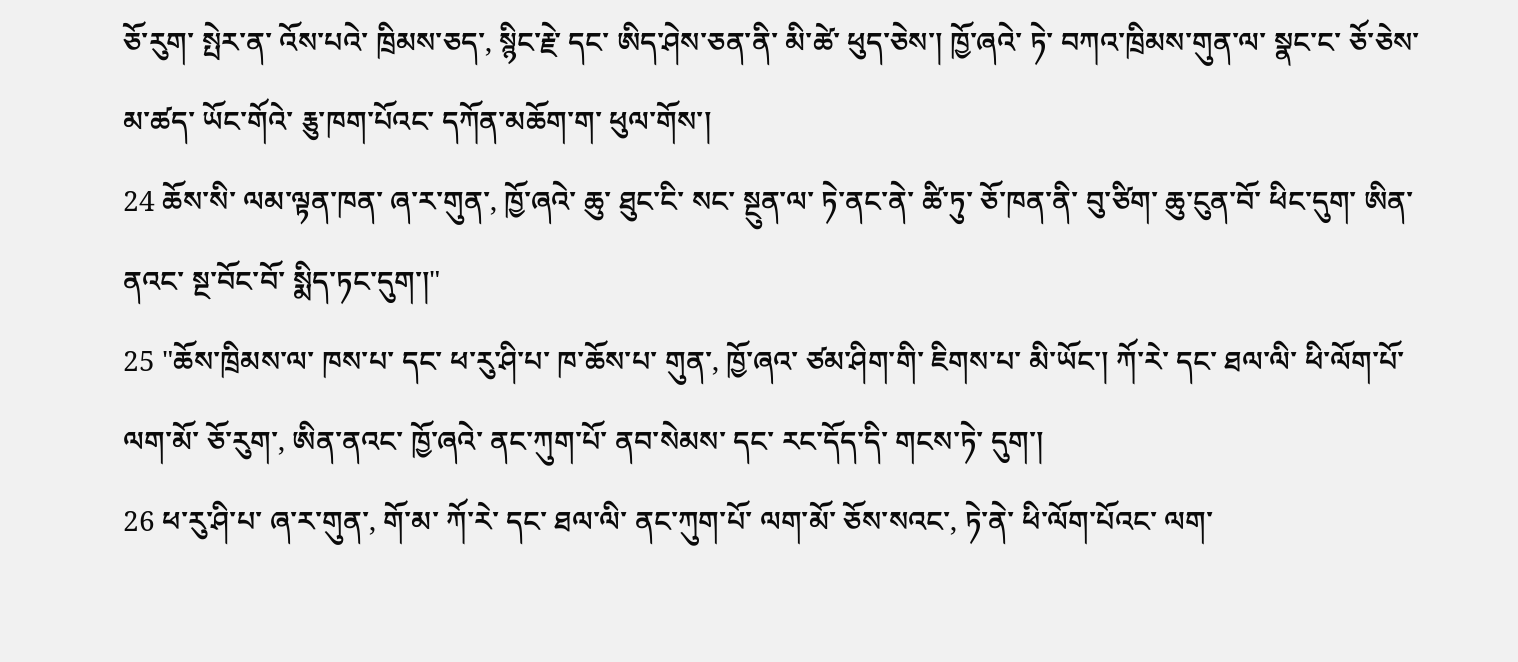ཅོ་རུག་ སྤེར་ན་ འོས་པའེ་ ཁྲིམས་ཅད་, སྙིང་རྗེ་ དང་ ཨིད་ཤེས་ཅན་ནི་ མི་ཚེ་ ཕུད་ཅེས་། ཁྱོ་ཞའེ་ ཏེ་ བཀའ་ཁྲིམས་གུན་ལ་ སྣང་ང་ ཅོ་ཅེས་ མ་ཚད་ ཡོང་གོའེ་ རྕུ་ཁག་པོའང་ དཀོན་མཆོག་ག་ ཕུལ་གོས་།
24 ཆོས་སི་ ལམ་ལྟན་ཁན་ ཞ་ར་གུན་, ཁྱོ་ཞའེ་ ཆུ་ ཐུང་ངི་ སང་ སྔུན་ལ་ ཏེ་ནང་ནེ་ ཚི་ཏུ་ ཅོ་ཁན་ནི་ བུ་ཙིག་ ཆུ་ངུན་བོ་ ཕིང་དུག་ ཨིན་ནའང་ སྔ་བོང་བོ་ སྨིད་ཏང་དུག་།"
25 "ཆོས་ཁྲིམས་ལ་ ཁས་པ་ དང་ ཕ་རུ་ཤི་པ་ ཁ་ཆོས་པ་ གུན་, ཁྱོ་ཞའ་ ཙམ་ཤིག་གི་ ཇིགས་པ་ མི་ཡོང་། ཀོ་རེ་ དང་ ཐལ་ལི་ ཕི་ལོག་པོ་ ལག་མོ་ ཅོ་རུག་, ཨིན་ནའང་ ཁྱོ་ཞའེ་ ནང་ཀུག་པོ་ ནབ་སེམས་ དང་ རང་དོད་དི་ གངས་ཏེ་ དུག་།
26 ཕ་རུ་ཤི་པ་ ཞ་ར་གུན་, གོ་མ་ ཀོ་རེ་ དང་ ཐལ་ལི་ ནང་ཀུག་པོ་ ལག་མོ་ ཅོས་སའང་, ཏེ་ནེ་ ཕི་ལོག་པོའང་ ལག་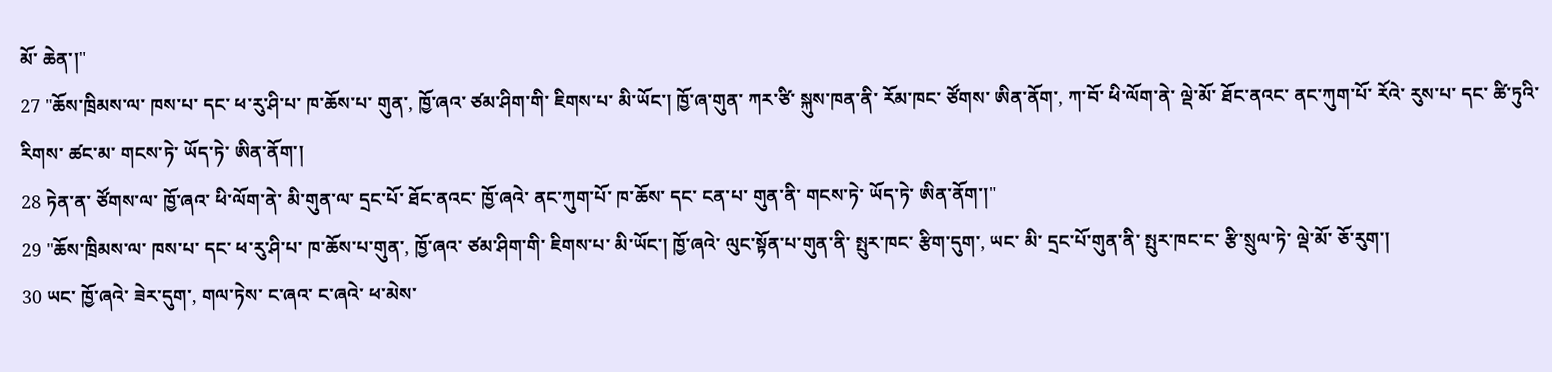མོ་ ཆེན་།"
27 "ཆོས་ཁྲིམས་ལ་ ཁས་པ་ དང་ ཕ་རུ་ཤི་པ་ ཁ་ཆོས་པ་ གུན་, ཁྱོ་ཞའ་ ཙམ་ཤིག་གི་ ཇིགས་པ་ མི་ཡོང་། ཁྱོ་ཞ་གུན་ ཀར་ཙི་ སྐུས་ཁན་ནི་ རོམ་ཁང་ ཙོགས་ ཨིན་ནོག་, ཀ་བོ་ ཕི་ལོག་ནེ་ ལྡེ་མོ་ ཐོང་ནའང་ ནང་ཀུག་པོ་ རོའེ་ རུས་པ་ དང་ ཚི་ཏུའི་ རིགས་ ཚང་མ་ གངས་ཏེ་ ཡོད་ཏེ་ ཨིན་ནོག་།
28 ཏེན་ན་ ཙོགས་ལ་ ཁྱོ་ཞའ་ ཕི་ལོག་ནེ་ མི་གུན་ལ་ དྲང་པོ་ ཐོང་ནའང་ ཁྱོ་ཞའེ་ ནང་ཀུག་པོ་ ཁ་ཆོས་ དང་ ངན་པ་ གུན་ནི་ གངས་ཏེ་ ཡོད་ཏེ་ ཨིན་ནོག་།"
29 "ཆོས་ཁྲིམས་ལ་ ཁས་པ་ དང་ ཕ་རུ་ཤི་པ་ ཁ་ཆོས་པ་གུན་, ཁྱོ་ཞའ་ ཙམ་ཤིག་གི་ ཇིགས་པ་ མི་ཡོང་། ཁྱོ་ཞའེ་ ལུང་སྟོན་པ་གུན་ནི་ སྤུར་ཁང་ རྩིག་དུག་, ཡང་ མི་ དྲང་པོ་གུན་ནི་ སྤུར་ཁང་ང་ རྩི་སྲུལ་ཏེ་ ལྡེ་མོ་ ཅོ་རུག་།
30 ཡང་ ཁྱོ་ཞའེ་ ཟེར་དུག་, གལ་ཏེས་ ང་ཞའ་ ང་ཞའེ་ ཕ་མེས་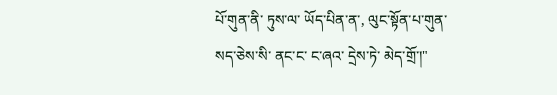པོ་གུན་ནི་ ཏུས་ལ་ ཡོད་པིན་ན་, ལུང་སྟོན་པ་གུན་ སད་ཅེས་སི་ ནང་ང་ ང་ཞའ་ དྲེས་ཏེ་ མེད་གྲོ་།"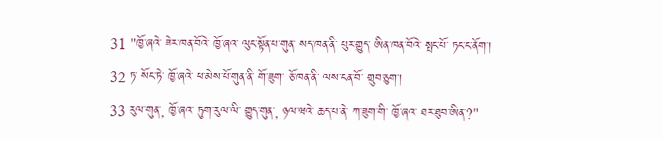31 "ཁྱོ་ཞའེ་ ཟེར་ཁན་བོའེ་ ཁྱོ་ཞའ་ ལུང་སྟོན་པ་གུན་ སད་ཁན་ནི་ པུར་གྱུད་ ཨིན་ཁན་བོའེ་ སྤང་པོ་ ཏང་ང་ནོག་།
32 ཏ་ སོང་ཏེ་ ཁྱོ་ཞའེ་ ཕ་མེས་པོ་གུན་ནི་ གོ་ཟུག་ ཅོ་ཁན་ནི་ ལས་ངན་བོ་ གྲུབ་ཅུག་།
33 རུལ་གུན་, ཁྱོ་ཞའ་ ཏུག་རུལ་ལི་ གྱུད་གུན་, ཉལ་ཝའེ་ ཆད་པ་ནེ་ ཀ་ཟུག་གི་ ཁྱོ་ཞའ་ ཐར་ཐུབ་ཨིན་?"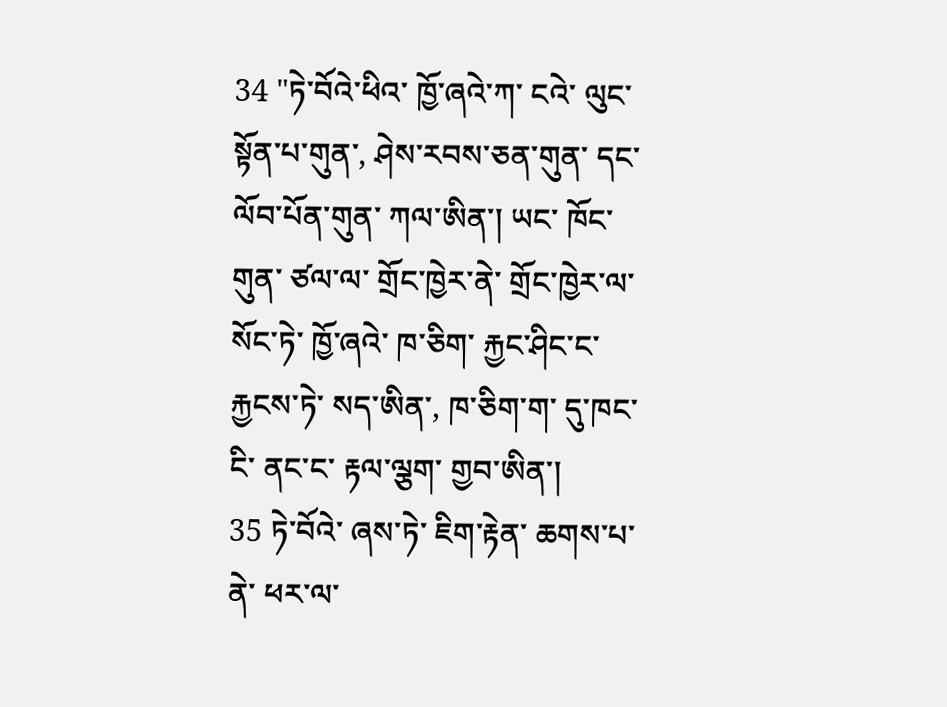34 "ཏེ་བོའེ་ཕིའ་ ཁྱོ་ཞའེ་ཀ་ ངའེ་ ལུང་སྟོན་པ་གུན་, ཤེས་རབས་ཅན་གུན་ དང་ ལོབ་པོན་གུན་ ཀལ་ཨིན་། ཡང་ ཁོང་གུན་ ཙལ་ལ་ གྲོང་ཁྱེར་ནེ་ གྲོང་ཁྱེར་ལ་ སོང་ཏེ་ ཁྱོ་ཞའེ་ ཁ་ཅིག་ རྐྱང་ཤིང་ང་ རྐྱངས་ཏེ་ སད་ཨིན་, ཁ་ཅིག་ག་ དུ་ཁང་ངི་ ནང་ང་ རྟལ་ལྕག་ གྱབ་ཨིན་།
35 ཏེ་བོའེ་ ཞས་ཏེ་ ཇིག་རྟེན་ ཆགས་པ་ནེ་ ཕར་ལ་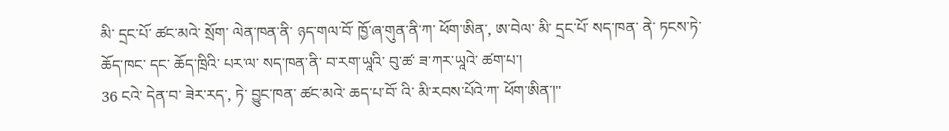མི་ དྲང་པོ་ ཚང་མའེ་ སྲོག་ ལེན་ཁན་ནི་ ཉད་གལ་བོ་ ཁྱོ་ཞ་གུན་ནི་ཀ་ ཕོག་ཨིན་, ཨ་བེལ་ མི་ དྲང་པོ་ སད་ཁན་ ནེ་ ཏངས་ཏེ་ ཆོད་ཁང་ དང་ ཆོད་ཁྲིའི་ པར་ལ་ སད་ཁན་ནི་ བ་རག་ཡཱའི་ བུ་ཚ་ ཟ་ཀར་ཡཱའེ་ ཚག་པ་།
36 ངའེ་ དེན་བ་ ཟེར་རད་, ཏེ་ བྱུང་ཁན་ ཚང་མའེ་ ཆད་པ་བོ་ འི་ མི་རབས་པོའེ་ཀ་ ཕོག་ཨིན་།"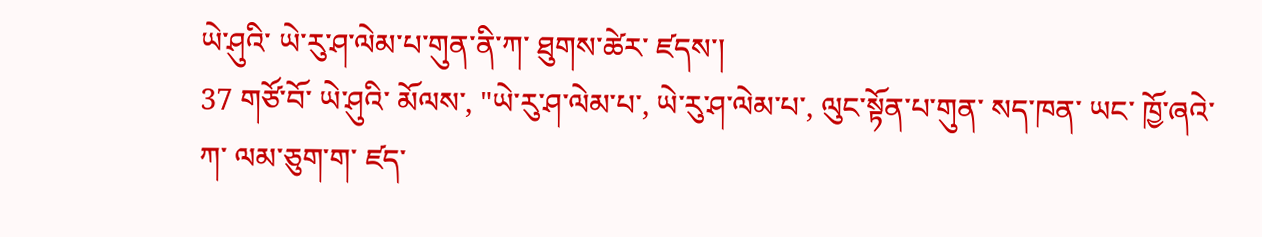ཡེ་ཤུའི་ ཡེ་རུ་ཤ་ལེམ་པ་གུན་ནི་ཀ་ ཐུགས་ཚེར་ ཛདས་།
37 གཙོ་བོ་ ཡེ་ཤུའི་ མོལས་, "ཡེ་རུ་ཤ་ལེམ་པ་, ཡེ་རུ་ཤ་ལེམ་པ་, ལུང་སྟོན་པ་གུན་ སད་ཁན་ ཡང་ ཁྱོ་ཞའེ་ཀ་ ལམ་ཅུག་ག་ ཛད་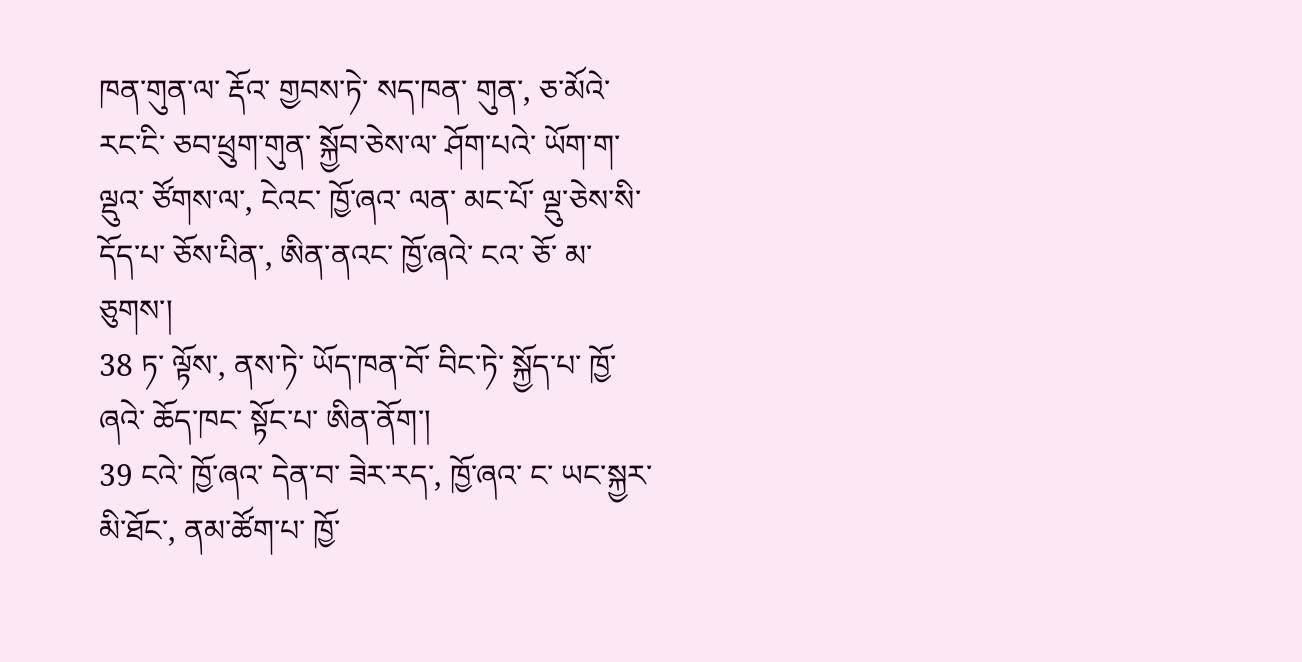ཁན་གུན་ལ་ རྡོའ་ གྱབས་ཏེ་ སད་ཁན་ གུན་, ཅ་མོའེ་ རང་ངི་ ཅབ་ཕྲུག་གུན་ སྐྱོབ་ཅེས་ལ་ ཤོག་པའེ་ ཡོག་ག་ ལྡུའ་ ཙོགས་ལ་, ངེའང་ ཁྱོ་ཞའ་ ལན་ མང་པོ་ ལྡུ་ཅེས་སི་ དོད་པ་ ཅོས་པིན་, ཨིན་ནའང་ ཁྱོ་ཞའེ་ ངའ་ ཅོ་ མ་ཅུགས་།
38 ཏ་ ལྟོས་, ནས་ཏེ་ ཡོད་ཁན་བོ་ བིང་ཏེ་ སྐྱོད་པ་ ཁྱོ་ཞའེ་ ཆོད་ཁང་ སྟོང་པ་ ཨིན་ནོག་།
39 ངའེ་ ཁྱོ་ཞའ་ དེན་བ་ ཟེར་རད་, ཁྱོ་ཞའ་ ང་ ཡང་སྐྱར་ མི་ཐོང་, ནམ་ཚོག་པ་ ཁྱོ་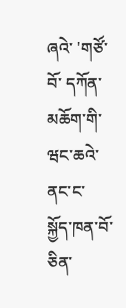ཞའེ་ 'གཙོ་བོ་ དཀོན་མཆོག་གི་ ཝང་ཆའེ་ ནང་ང་ སྐྱོད་ཁན་བོ་ ཅིན་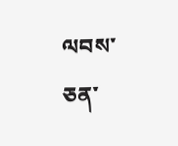ལབས་ཅན་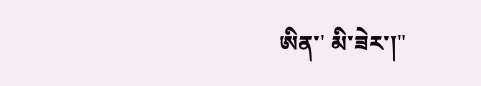ཨིན་' མི་ཟེར་།"